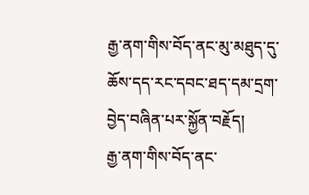རྒྱ་ནག་གིས་བོད་ནང་མུ་མཐུད་དུ་ཆོས་དད་རང་དབང་ཐད་དམ་དྲག་བྱེད་བཞིན་པར་སྐྱོན་བརྗོད།
རྒྱ་ནག་གིས་བོད་ནང་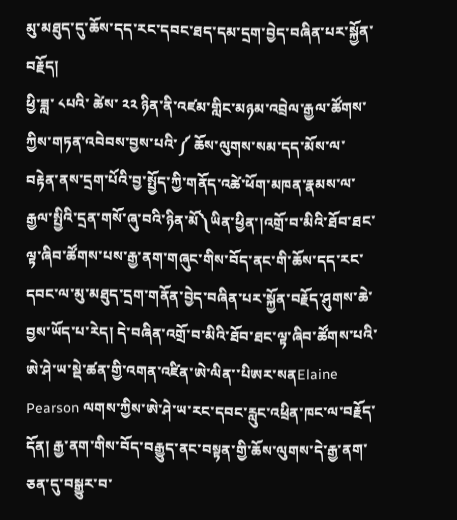མུ་མཐུད་དུ་ཆོས་དད་རང་དབང་ཐད་དམ་དྲག་བྱེད་བཞིན་པར་སྐྱོན་བརྗོད།
ཕྱི་ཟླ་ ༨པའི་ ཚེས་ ༢༢ ཉིན་ནི་འཛམ་གླིང་མཉམ་འབྲེལ་རྒྱལ་ཚོགས་ཀྱིས་གཏན་འབེབས་བྱས་པའི་༼ ཆོས་ལུགས་སམ་དད་མོས་ལ་བརྟེན་ནས་དྲག་པོའི་བྱ་སྤྱོད་ཀྱི་གནོད་འཚེ་ཕོག་མཁན་རྣམས་ལ་རྒྱལ་སྤྱིའི་དྲན་གསོ་ཞུ་བའི་ཉིན་མོ༽ཡིན་ཕྱིན་།འགྲོ་བ་མིའི་ཐོབ་ཐང་ལྟ་ཞིབ་ཚོགས་པས་རྒྱ་ནག་གཞུང་གིས་བོད་ནང་གི་ཆོས་དད་རང་དབང་ལ་མུ་མཐུད་དྲག་གནོན་བྱེད་བཞིན་པར་སྐྱོན་བརྗོད་ཤུགས་ཆེ་བྱས་ཡོད་པ་རེད། དེ་བཞིན་འགྲོ་བ་མིའི་ཐོབ་ཐང་ལྟ་ཞིབ་ཚོགས་པའི་ཨེ་ཤེ་ཡ་སྡེ་ཚན་གྱི་འགན་འཛིན་ཨེ་ལིན་་པིཨར་སནElaine Pearson ལགས་ཀྱིས་ཨེ་ཤེ་ཡ་རང་དབང་རླུང་འཕྲིན་ཁང་ལ་བརྗོད་དོན། རྒྱ་ནག་གིས་བོད་བརྒྱུད་ནང་བསྟན་གྱི་ཆོས་ལུགས་དེ་རྒྱ་ནག་ཅན་དུ་བསྒྱུར་བ་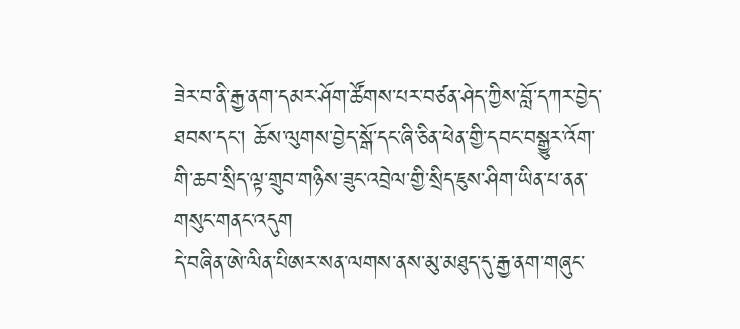ཟེར་བ་ནི་རྒྱ་ནག་དམར་ཤོག་ཚོགས་པར་བཙན་ཤེད་ཀྱིས་བློ་དཀར་བྱེད་ཐབས་དང་། ཆོས་ལུགས་བྱེད་སྒོ་དང་ཞི་ཅིན་ཕེན་གྱི་དབང་བསྒྱུར་འོག་གི་ཆབ་སྲིད་ལྟ་གྲུབ་གཉིས་ཟུང་འབྲེལ་གྱི་སྲིད་ཇུས་ཤིག་ཡིན་པ་ནན་གསུང་གནང་འདུག
དེ་བཞིན་ཨེ་ལིན་པིཨར་སན་ལགས་ནས་མུ་མཐུད་དུ་རྒྱ་ནག་གཞུང་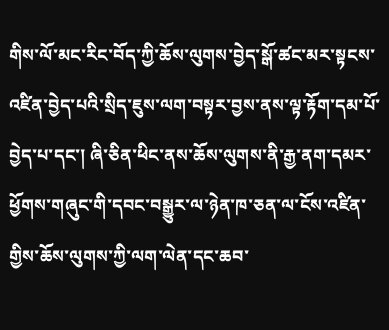གིས་ལོ་མང་རིང་བོད་ཀྱི་ཆོས་ལུགས་བྱེད་སྒོ་ཚང་མར་སྟངས་འཛིན་བྱེད་པའི་སྲིད་ཇུས་ལག་བསྟར་བྱས་ནས་ལྟ་རྟོག་དམ་པོ་བྱེད་པ་དང་། ཞི་ཅིན་ཕིང་ནས་ཆོས་ལུགས་ནི་རྒྱ་ནག་དམར་ཕྱོགས་གཞུང་གི་དབང་བསྒྱུར་ལ་ཉེན་ཁ་ཅན་ལ་ངོས་འཛིན་གྱིས་ཆོས་ལུགས་ཀྱི་ལག་ལེན་དང་ཆབ་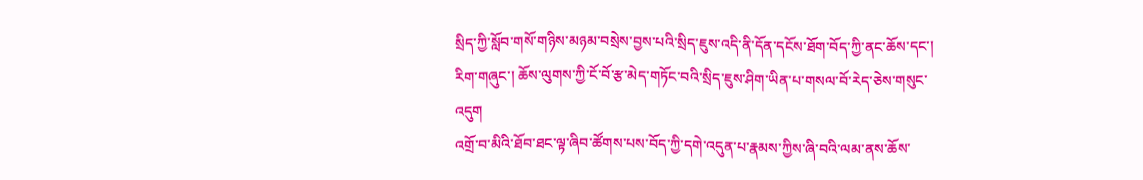སྲིད་ཀྱི་སློབ་གསོ་གཉིས་མཉམ་བསྲེས་བྱས་པའི་སྲིད་ཇུས་འདི་ནི་དོན་དངོས་ཐོག་བོད་ཀྱི་ནང་ཆོས་དང་། རིག་གཞུང་། ཆོས་ལུགས་ཀྱི་ངོ་བོ་རྩ་མེད་གཏོང་བའི་སྲིད་ཇུས་ཤིག་ཡིན་པ་གསལ་བོ་རེད་ཅེས་གསུང་འདུག
འགྲོ་བ་མིའི་ཐོབ་ཐང་ལྟ་ཞིབ་ཚོགས་པས་བོད་ཀྱི་དགེ་འདུན་པ་རྣམས་ཀྱིས་ཞི་བའི་ལམ་ནས་ཆོས་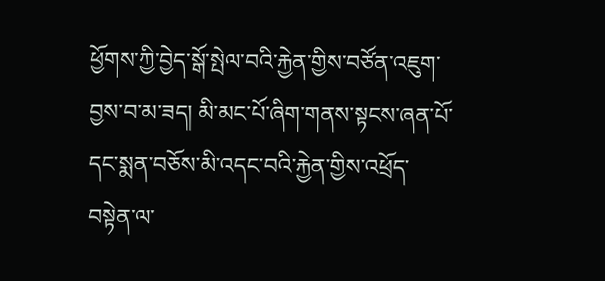ཕྱོགས་ཀྱི་བྱེད་སྒོ་སྤེལ་བའི་རྐྱེན་གྱིས་བཙོན་འཇུག་བྱས་བ་མ་ཟད། མི་མང་པོ་ཞིག་གནས་སྟངས་ཞན་པོ་དང་སྨན་བཅོས་མི་འདང་བའི་རྐྱེན་གྱིས་འཕྲོད་བསྟེན་ལ་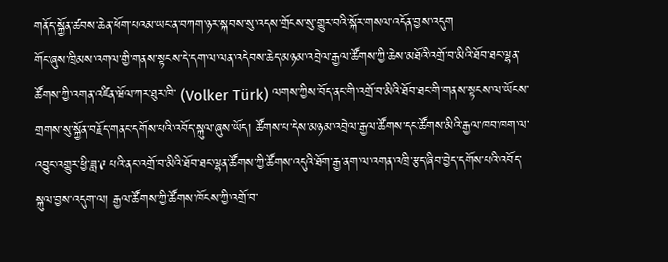གནོད་སྐྱོན་ཚབས་ཆེན་ཕོག་པའམ་ཡང་ན་བཀག་ཉར་སྐབས་སུ་འདས་གྲོངས་སུ་གྱུར་བའི་སྐོར་གསལ་འདོན་བྱས་འདུག
གོང་ཞུས་ཁྲིམས་འགལ་གྱི་གནས་སྟངས་དེ་དག་ལ་ལན་འདེབས་ཆེད་མཉམ་འབྲེལ་རྒྱལ་ཚོགས་ཀྱི་ཆེས་མཐོའི་འགྲོ་བ་མིའི་ཐོབ་ཐང་ལྷན་ཚོགས་ཀྱི་འགན་འཛིན་ཝོལ་ཀར་ཐུར་ཁི་ (Volker Türk) ལགས་ཀྱིས་བོད་ནང་གི་འགྲོ་བ་མིའི་ཐོབ་ཐང་གི་གནས་སྟངས་ལ་ཡོངས་གྲགས་སུ་སྐྱོན་བརྗོད་གནང་དགོས་པའི་འབོད་སྐུལ་ཞུས་ཡོད། ཚོགས་པ་དེས་མཉམ་འབྲེལ་རྒྱལ་ཚོགས་དང་ཚོགས་མིའི་རྒྱལ་ཁབ་ཁག་ལ་འབྱུང་འགྱུར་ཕྱི་ཟླ་༩ པའི་ནང་འགྲོ་བ་མིའི་ཐོབ་ཐང་ལྷན་ཚོགས་ཀྱི་ཚོགས་འདུའི་ཐོག་རྒྱ་ནག་ལ་འགན་འཁྲི་རྩད་ཞིབ་བྱེད་དགོས་པའི་འབོད་སྐུལ་བྱས་འདུག་ལ། རྒྱལ་ཚོགས་ཀྱི་ཚོགས་ཁོངས་ཀྱི་འགྲོ་བ་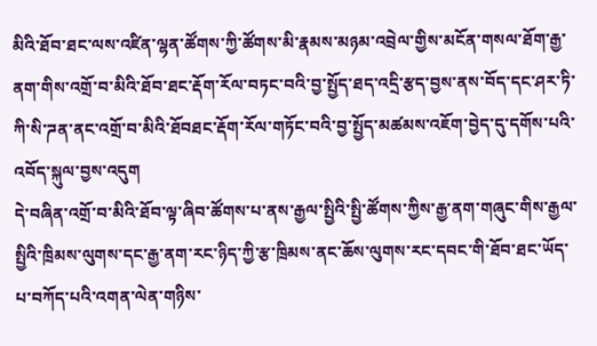མིའི་ཐོབ་ཐང་ལས་འཛིན་ལྷན་ཚོགས་ཀྱི་ཚོགས་མི་རྣམས་མཉམ་འབྲེལ་གྱིས་མངོན་གསལ་ཐོག་རྒྱ་ནག་གིས་འགྲོ་བ་མིའི་ཐོབ་ཐང་རྡོག་རོལ་བཏང་བའི་བྱ་སྤྱོད་ཐད་འདྲི་རྩད་བྱས་ནས་བོད་དང་ཤར་ཏི་ཀི་སི་ཌན་ནང་འགྲོ་བ་མིའི་ཐོབཐང་རྡོག་རོལ་གཏོང་བའི་བྱ་སྤྱོད་མཚམས་འཇོག་བྱེད་དུ་དགོས་པའི་འབོད་སྐུལ་བྱས་འདུག
དེ་བཞིན་འགྲོ་བ་མིའི་ཐོབ་ལྟ་ཞིབ་ཚོགས་པ་ནས་རྒྱལ་སྤྱིའི་སྤྱི་ཚོགས་ཀྱིས་རྒྱ་ནག་གཞུང་གིས་རྒྱལ་སྤྱིའི་ཁྲིམས་ལུགས་དང་རྒྱ་ནག་རང་ཉིད་ཀྱི་རྩ་ཁྲིམས་ནང་ཆོས་ལུགས་རང་དབང་གི་ཐོབ་ཐང་ཡོད་པ་བཀོད་པའི་འགན་ལེན་གཉིས་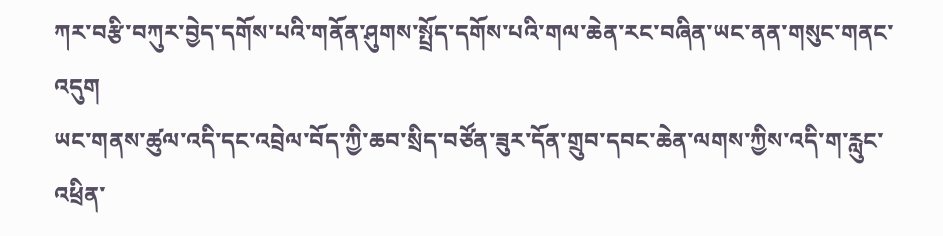ཀར་བརྩི་བཀུར་བྱེད་དགོས་པའི་གནོན་ཤུགས་སྤྲོད་དགོས་པའི་གལ་ཆེན་རང་བཞིན་ཡང་ནན་གསུང་གནང་འདུག
ཡང་གནས་ཚུལ་འདི་དང་འབྲེལ་བོད་ཀྱི་ཆབ་སྲིད་བཙོན་ཟུར་དོན་གྲུབ་དབང་ཆེན་ལགས་ཀྱིས་འདི་ག་རླུང་འཕྲིན་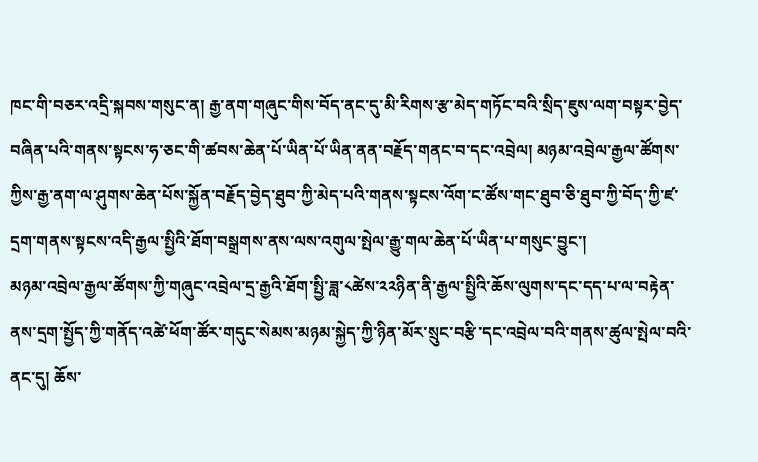ཁང་གི་བཅར་འདྲི་སྐབས་གསུང་ན། རྒྱ་ནག་གཞུང་གིས་བོད་ནང་དུ་མི་རིགས་རྩ་མེད་གཏོང་བའི་སྲིད་ཇུས་ལག་བསྟར་བྱེད་བཞིན་པའི་གནས་སྟངས་ཧ་ཅང་གི་ཚབས་ཆེན་པོ་ཡིན་པོ་ཡིན་ནན་བརྗོད་གནང་བ་དང་འབྲེལ། མཉམ་འབྲེལ་རྒྱལ་ཚོགས་ཀྱིས་རྒྱ་ནག་ལ་ཤུགས་ཆེན་པོས་སྐྱོན་བརྗོད་བྱེད་ཐུབ་ཀྱི་མེད་པའི་གནས་སྟངས་འོག་ང་ཚོས་གང་ཐུབ་ཅི་ཐུབ་ཀྱི་བོད་ཀྱི་ཛ་དྲག་གནས་སྟངས་འདི་རྒྱལ་སྤྱིའི་ཐོག་བསྒྲགས་ནས་ལས་འགུལ་སྤེལ་རྒྱུ་གལ་ཆེན་པོ་ཡིན་པ་གསུང་བྱུང་།
མཉམ་འབྲེལ་རྒྱལ་ཚོགས་ཀྱི་གཞུང་འབྲེལ་དྲ་རྒྱའི་ཐོག་སྤྱི་ཟླ་༨ཚེས་༢༢ཉིན་ནི་རྒྱལ་སྤྱིའི་ཆོས་ལུགས་དང་དད་པ་ལ་བརྟེན་ནས་དྲག་སྤྱོད་ཀྱི་གནོད་འཚེ་ཕོག་ཚོར་གདུང་སེམས་མཉམ་སྐྱེད་ཀྱི་ཉིན་མོར་སྲུང་བརྩི་དང་འབྲེལ་བའི་གནས་ཚུལ་སྤེལ་བའི་ནང་དུ། ཆོས་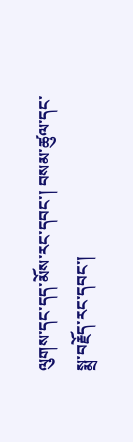ལུགས་དང་དད་མོས་རང་དབང་། བསམ་ཚུལ་དང་སྨྲ་བརྗོད་རང་དབང་།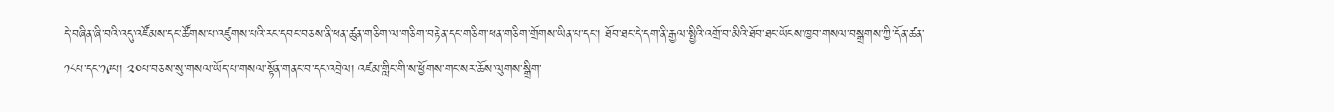དེ་བཞིན་ཞི་བའི་འདུ་འཛོམས་དང་ཚོགས་པ་འཛུགས་པའི་རང་དབང་བཅས་ནི་ཕན་ཚུན་གཅིག་ལ་གཅིག་བརྟེན་དང་གཅིག་ཕན་གཅིག་གྲོགས་ཡིན་པ་དང་། ཐོབ་ཐང་དེ་དག་ནི་རྒྱལ་སྤྱིའི་འགྲོ་བ་མིའི་ཐོབ་ཐང་ཡོངས་ཁྱབ་གསལ་བསྒྲགས་ཀྱི་དོན་ཚན་༡༨པ་དང་༡༩པ། ༢༠པ་བཅས་སུ་གསལ་ཡོད་པ་གསལ་སྟོན་གནང་བ་དང་འབྲེལ། འཛམ་གླིང་གི་ས་ཕྱོགས་གང་སར་ཆོས་ལུགས་སྒྲིག་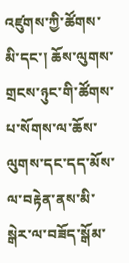འཛུགས་ཀྱི་ཚོགས་མི་དང་། ཆོས་ལུགས་གྲངས་ཉུང་གི་ཚོགས་པ་སོགས་ལ་ཆོས་ལུགས་དང་དད་མོས་ལ་བརྟེན་ནས་མི་སྒེར་ལ་བཟོད་སྒོམ་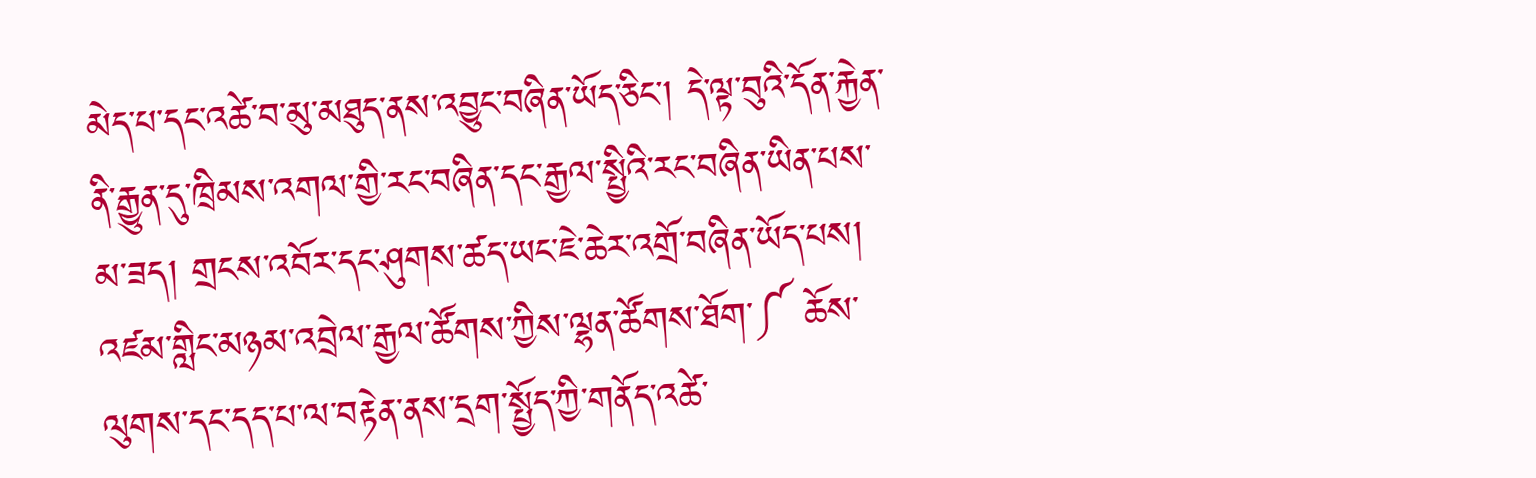མེད་པ་དང་འཚེ་བ་མུ་མཐུད་ནས་འབྱུང་བཞིན་ཡོད་ཅིང་། དེ་ལྟ་བུའི་དོན་རྐྱེན་ནི་རྒྱུན་དུ་ཁྲིམས་འགལ་གྱི་རང་བཞིན་དང་རྒྱལ་སྤྱིའི་རང་བཞིན་ཡིན་པས་མ་ཟད། གྲངས་འབོར་དང་ཤུགས་ཚད་ཡང་ཇེ་ཆེར་འགྲོ་བཞིན་ཡོད་པས། འཛམ་གླིང་མཉམ་འབྲེལ་རྒྱལ་ཚོགས་ཀྱིས་ལྷན་ཚོགས་ཐོག་༼ ཆོས་ལུགས་དང་དད་པ་ལ་བརྟེན་ནས་དྲག་སྤྱོད་ཀྱི་གནོད་འཚེ་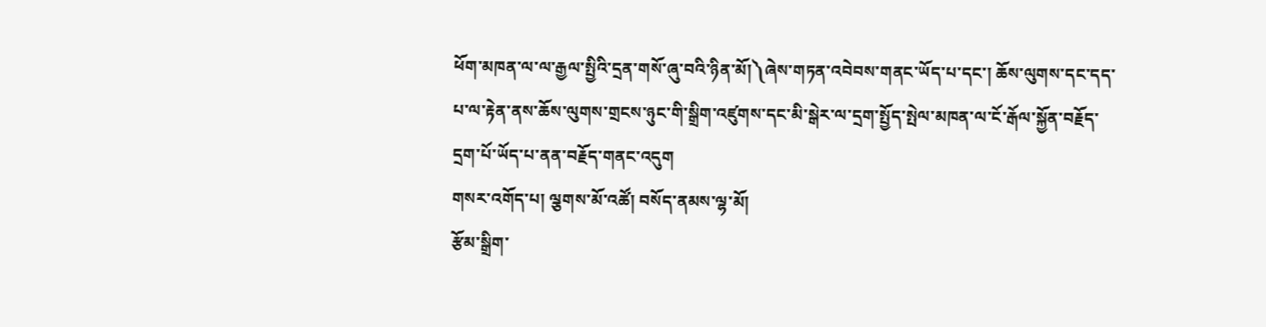ཕོག་མཁན་ལ་ལ་རྒྱལ་སྤྱིའི་དྲན་གསོ་ཞུ་བའི་ཉིན་མོ།༽ཞེས་གཏན་འབེབས་གནང་ཡོད་པ་དང་། ཆོས་ལུགས་དང་དད་པ་ལ་རྟེན་ནས་ཆོས་ལུགས་གྲངས་ཉུང་གི་སྒྲིག་འཛུགས་དང་མི་སྒེར་ལ་དྲག་སྤྱོད་སྤེལ་མཁན་ལ་ངོ་རྒོལ་སྐྱོན་བརྗོད་དྲག་པོ་ཡོད་པ་ནན་བརྗོད་གནང་འདུག
གསར་འགོད་པ། ལྕགས་མོ་འཚོ། བསོད་ནམས་ལྷ་མོ།
རྩོམ་སྒྲིག་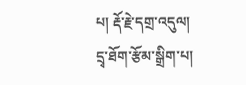པ། རྡོ་རྗེ་དགྲ་འདུལ།
དྲྭ་ཐོག་རྩོམ་སྒྲིག་པ།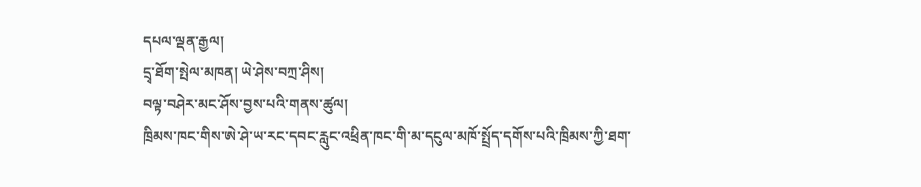དཔལ་ལྡན་རྒྱལ།
དྲྭ་ཐོག་སྤེལ་མཁན། ཡེ་ཤེས་བཀྲ་ཤིས།
བལྟ་བཤེར་མང་ཤོས་བྱས་པའི་གནས་ཚུལ།
ཁྲིམས་ཁང་གིས་ཨེ་ཤེ་ཡ་རང་དབང་རླུང་འཕྲིན་ཁང་གི་མ་དངུལ་མཁོ་སྤྲོད་དགོས་པའི་ཁྲིམས་ཀྱི་ཐག་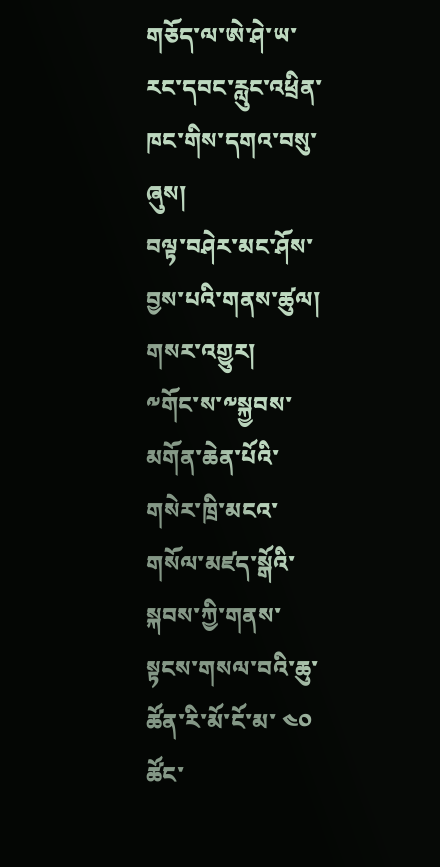གཅོད་ལ་ཨེ་ཤེ་ཡ་རང་དབང་རླུང་འཕྲིན་ཁང་གིས་དགའ་བསུ་ཞུས།
བལྟ་བཤེར་མང་ཤོས་བྱས་པའི་གནས་ཚུལ།
གསར་འགྱུར།
༸གོང་ས་༸སྐྱབས་མགོན་ཆེན་པོའི་གསེར་ཁྲི་མངའ་གསོལ་མཛད་སྒོའི་སྐབས་ཀྱི་གནས་སྟངས་གསལ་བའི་ཆུ་ཚོན་རི་མོ་ངོ་མ་ ༤༠ ཚོང་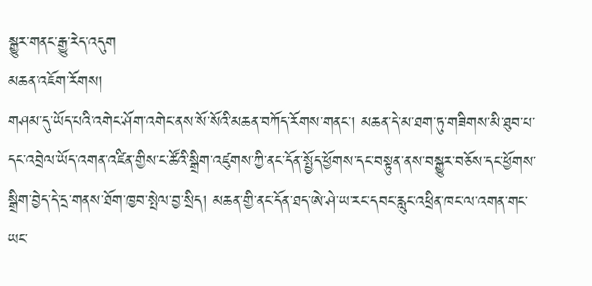སྒྱུར་གནང་རྒྱུ་རེད་འདུག
མཆན་འཇོག་རོགས།
གཤམ་དུ་ཡོད་པའི་འགེང་ཤོག་འགེང་ནས་སོ་སོའི་མཆན་བཀོད་རོགས་གནང་། མཆན་དེ་མ་ཐག་ཏུ་གཟིགས་མི་ཐུབ་པ་དང་འབྲེལ་ཡོད་འགན་འཛིན་གྱིས་ང་ཚོའི་སྒྲིག་འཛུགས་ཀྱི་ནང་དོན་སྤྱོད་ཕྱོགས་དང་བསྟུན་ནས་བསྒྱུར་བཅོས་དང་ཕྱོགས་སྒྲིག་བྱེད་དེ་དྲ་གནས་ཐོག་ཁྱབ་སྤེལ་བྱ་སྲིད། མཆན་གྱི་ནང་དོན་ཐད་ཨེ་ཤེ་ཡ་རང་དབང་རླུང་འཕྲིན་ཁང་ལ་འགན་གང་ཡང་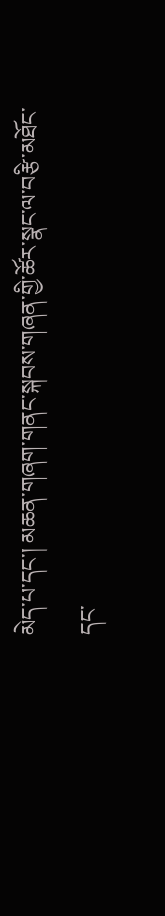མེད་པ་དང་། མཆན་གཞག་གནང་སྐབས་གཞན་གྱི་ཚོར་སྣང་ལ་བརྩི་མཐོང་དང་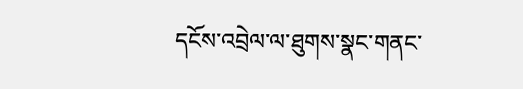དངོས་འབྲེལ་ལ་ཐུགས་སྣང་གནང་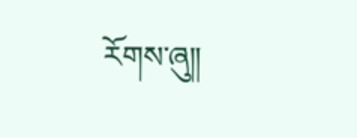རོགས་ཞུ༎